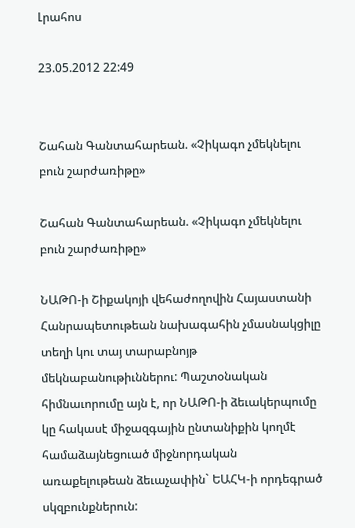Լրահոս

23.05.2012 22:49


Շահան Գանտահարեան. «Չիկագո չմեկնելու բուն շարժառիթը»

Շահան Գանտահարեան. «Չիկագո չմեկնելու բուն շարժառիթը»

ՆԱԹՈ-ի Շիքակոյի վեհաժողովին Հայաստանի Հանրապետութեան նախագահին չմասնակցիլը տեղի կու տայ տարաբնոյթ մեկնաբանութիւններու: Պաշտօնական հիմնաւորումը այն է, որ ՆԱԹՈ-ի ձեւակերպումը կը հակասէ միջազգային ընտանիքին կողմէ համաձայնեցուած միջնորդական առաքելութեան ձեւաչափին` ԵԱՀԿ-ի որդեգրած սկզբունքներուն: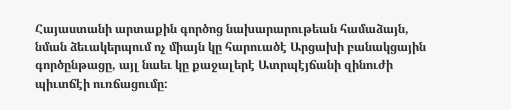Հայաստանի արտաքին գործոց նախարարութեան համաձայն, նման ձեւակերպում ոչ միայն կը հարուածէ Արցախի բանակցային գործընթացը, այլ նաեւ կը քաջալերէ Ատրպէյճանի զինուժի պիւտճէի ուռճացումը: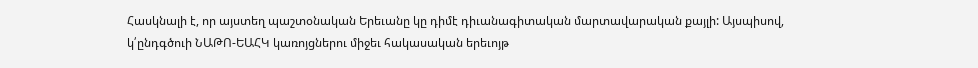Հասկնալի է, որ այստեղ պաշտօնական Երեւանը կը դիմէ դիւանագիտական մարտավարական քայլի: Այսպիսով, կ՛ընդգծուի ՆԱԹՈ-ԵԱՀԿ կառոյցներու միջեւ հակասական երեւոյթ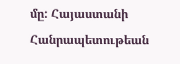մը: Հայաստանի Հանրապետութեան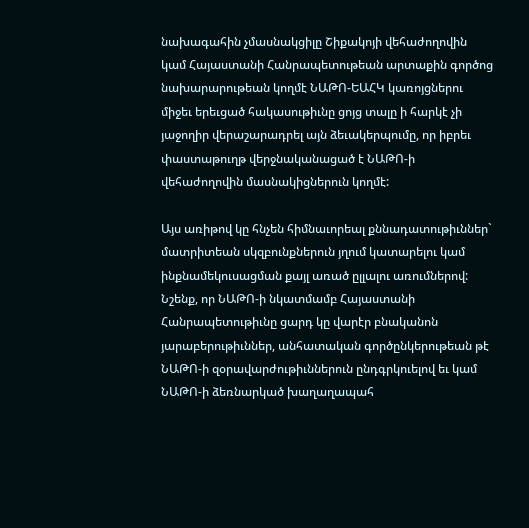նախագահին չմասնակցիլը Շիքակոյի վեհաժողովին կամ Հայաստանի Հանրապետութեան արտաքին գործոց նախարարութեան կողմէ ՆԱԹՈ-ԵԱՀԿ կառոյցներու միջեւ երեւցած հակասութիւնը ցոյց տալը ի հարկէ չի յաջողիր վերաշարադրել այն ձեւակերպումը, որ իբրեւ փաստաթուղթ վերջնականացած է ՆԱԹՈ-ի վեհաժողովին մասնակիցներուն կողմէ:

Այս առիթով կը հնչեն հիմնաւորեալ քննադատութիւններ` մատրիտեան սկզբունքներուն յղում կատարելու կամ ինքնամեկուսացման քայլ առած ըլլալու առումներով: Նշենք, որ ՆԱԹՈ-ի նկատմամբ Հայաստանի Հանրապետութիւնը ցարդ կը վարէր բնականոն յարաբերութիւններ, անհատական գործընկերութեան թէ ՆԱԹՈ-ի զօրավարժութիւններուն ընդգրկուելով եւ կամ ՆԱԹՈ-ի ձեռնարկած խաղաղապահ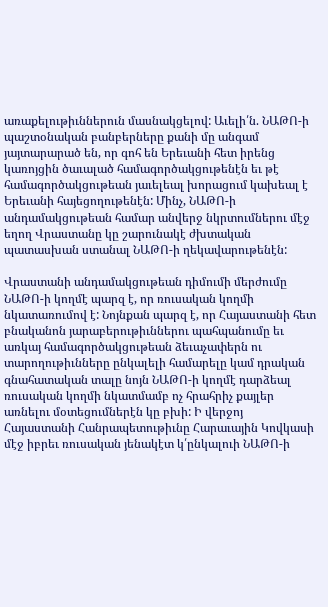առաքելութիւններուն մասնակցելով: Աւելի՛ն. ՆԱԹՈ-ի պաշտօնական բանբերները քանի մը անգամ յայտարարած են, որ գոհ են Երեւանի հետ իրենց կառոյցին ծաւալած համագործակցութենէն եւ թէ համագործակցութեան յաւելեալ խորացում կախեալ է Երեւանի հայեցողութենէն: Մինչ, ՆԱԹՈ-ի անդամակցութեան համար անվերջ նկրտումներու մէջ եղող Վրաստանը կը շարունակէ ժխտական պատասխան ստանալ ՆԱԹՈ-ի ղեկավարութենէն:

Վրաստանի անդամակցութեան դիմումի մերժումը ՆԱԹՈ-ի կողմէ պարզ է, որ ռուսական կողմի նկատառումով է: Նոյնքան պարզ է, որ Հայաստանի հետ բնականոն յարաբերութիւններու պահպանումը եւ առկայ համագործակցութեան ձեւաչափերն ու տարողութիւնները ընկալելի համարելը կամ դրական գնահատական տալը նոյն ՆԱԹՈ-ի կողմէ դարձեալ ռուսական կողմի նկատմամբ ոչ հրահրիչ քայլեր առնելու մօտեցումներէն կը բխի: Ի վերջոյ Հայաստանի Հանրապետութիւնը Հարաւային Կովկասի մէջ իբրեւ ռուսական յենակէտ կ՛ընկալուի ՆԱԹՈ-ի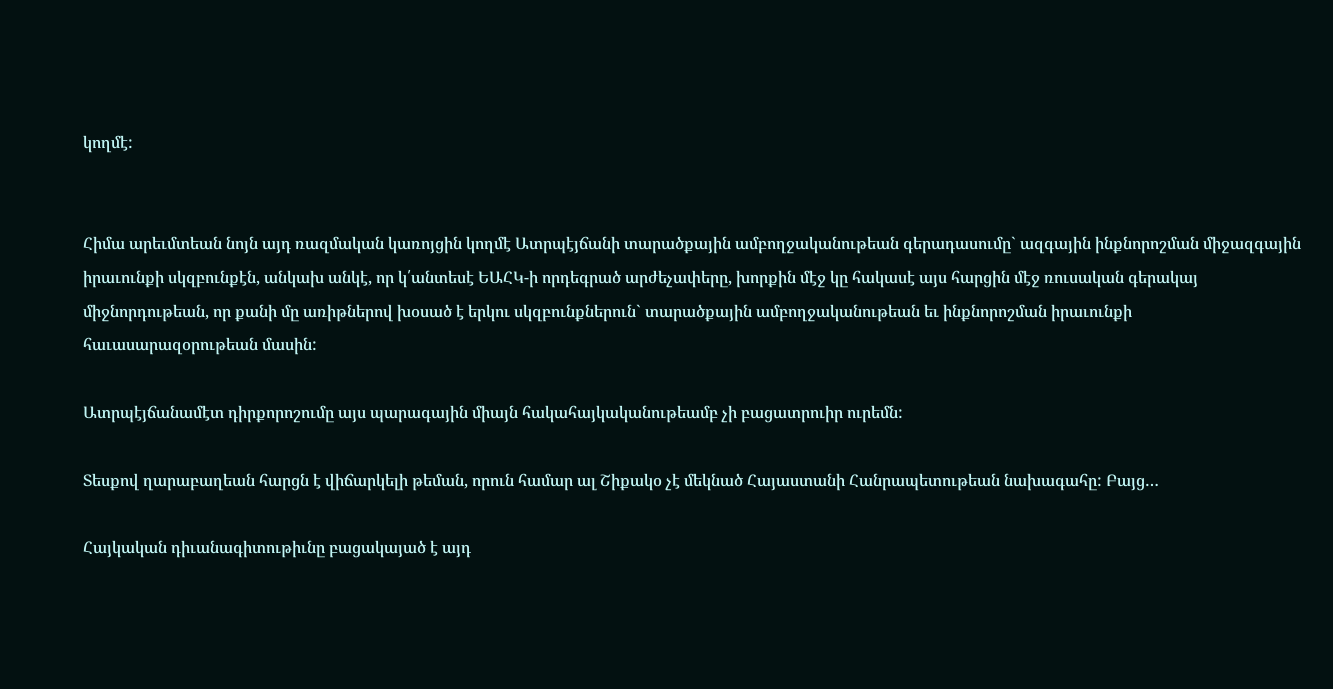կողմէ:


Հիմա արեւմտեան նոյն այդ ռազմական կառոյցին կողմէ Ատրպէյճանի տարածքային ամբողջականութեան գերադասումը` ազգային ինքնորոշման միջազգային իրաւունքի սկզբունքէն, անկախ անկէ, որ կ՛անտեսէ ԵԱՀԿ-ի որդեգրած արժեչափերը, խորքին մէջ կը հակասէ այս հարցին մէջ ռուսական գերակայ միջնորդութեան, որ քանի մը առիթներով խօսած է երկու սկզբունքներուն` տարածքային ամբողջականութեան եւ ինքնորոշման իրաւունքի հաւասարազօրութեան մասին:

Ատրպէյճանամէտ դիրքորոշումը այս պարագային միայն հակահայկականութեամբ չի բացատրուիր ուրեմն:

Տեսքով ղարաբաղեան հարցն է վիճարկելի թեման, որուն համար ալ Շիքակօ չէ մեկնած Հայաստանի Հանրապետութեան նախագահը: Բայց…

Հայկական դիւանագիտութիւնը բացակայած է այդ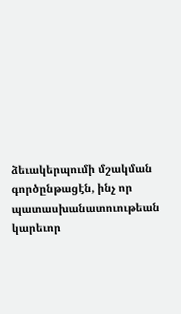ձեւակերպումի մշակման գործընթացէն, ինչ որ պատասխանատուութեան կարեւոր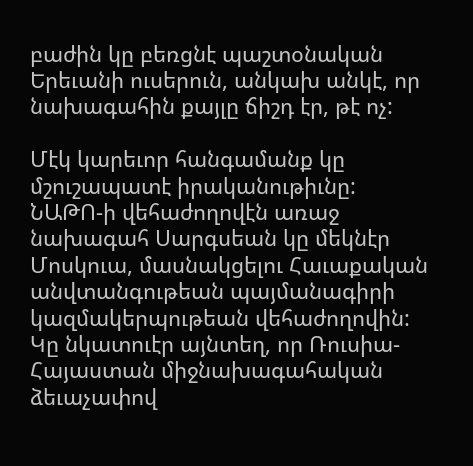բաժին կը բեռցնէ պաշտօնական Երեւանի ուսերուն, անկախ անկէ, որ նախագահին քայլը ճիշդ էր, թէ ոչ:

Մէկ կարեւոր հանգամանք կը մշուշապատէ իրականութիւնը: ՆԱԹՈ-ի վեհաժողովէն առաջ նախագահ Սարգսեան կը մեկնէր Մոսկուա, մասնակցելու Հաւաքական անվտանգութեան պայմանագիրի կազմակերպութեան վեհաժողովին: Կը նկատուէր այնտեղ, որ Ռուսիա-Հայաստան միջնախագահական ձեւաչափով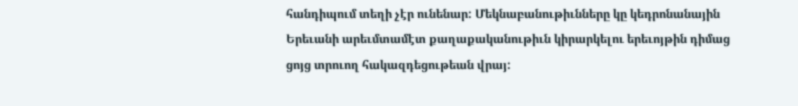հանդիպում տեղի չէր ունենար: Մեկնաբանութիւնները կը կեդրոնանային Երեւանի արեւմտամէտ քաղաքականութիւն կիրարկելու երեւոյթին դիմաց ցոյց տրուող հակազդեցութեան վրայ: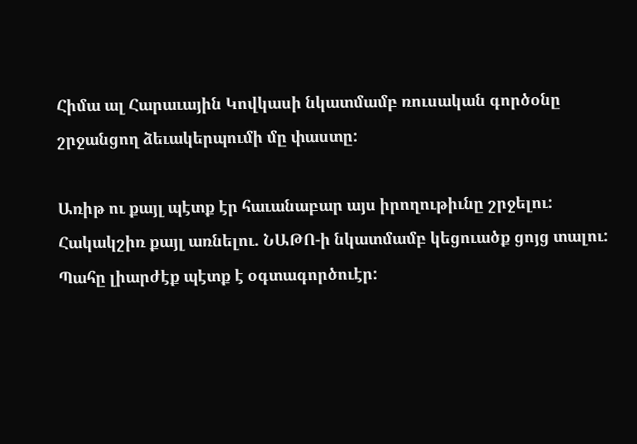Հիմա ալ Հարաւային Կովկասի նկատմամբ ռուսական գործօնը շրջանցող ձեւակերպումի մը փաստը:

Առիթ ու քայլ պէտք էր հաւանաբար այս իրողութիւնը շրջելու: Հակակշիռ քայլ առնելու. ՆԱԹՈ-ի նկատմամբ կեցուածք ցոյց տալու: Պահը լիարժէք պէտք է օգտագործուէր: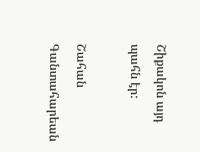Շիքակոն այդ պահն էր:

Շահան Գանտահարեան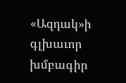«Ազդակ»ի գլխաւոր խմբագիր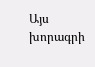Այս խորագրի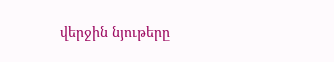վերջին նյութերը